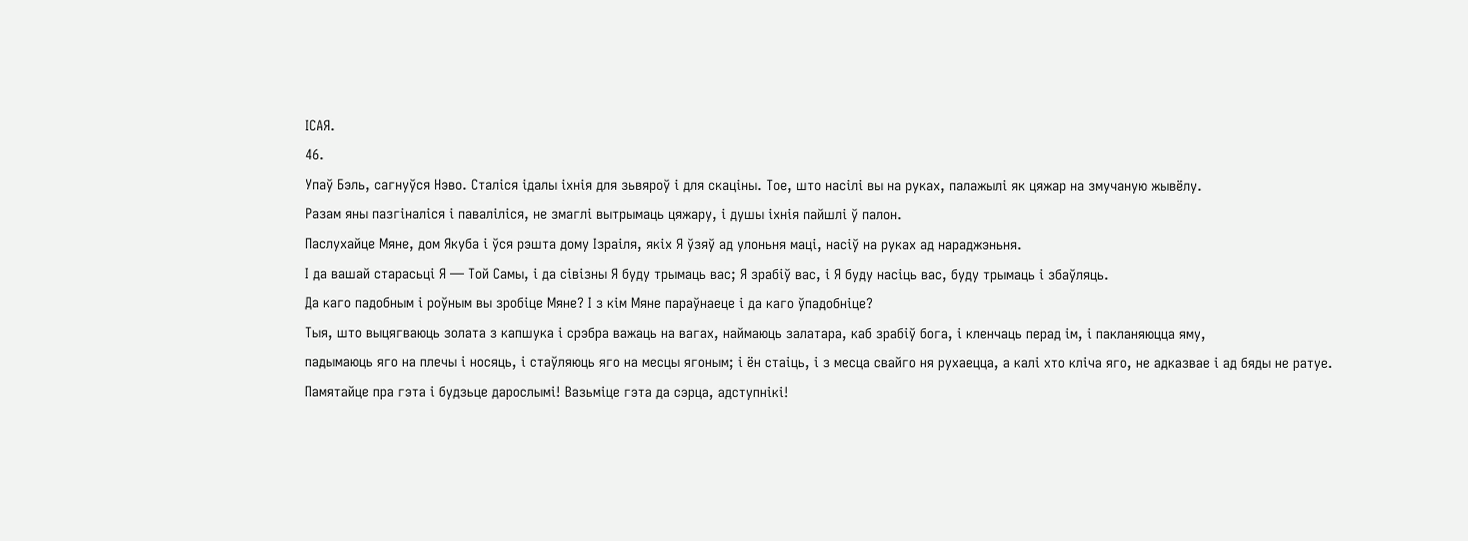ІСАЯ.
46.
Упаў Бэль, сагнуўся Нэво. Сталіся ідалы іхнія для зьвяроў і для скаціны. Тое, што насілі вы на руках, палажылі як цяжар на змучаную жывёлу.
Разам яны пазгіналіся і паваліліся, не змаглі вытрымаць цяжару, і душы іхнія пайшлі ў палон.
Паслухайце Мяне, дом Якуба і ўся рэшта дому Ізраіля, якіх Я ўзяў ад улоньня маці, насіў на руках ад нараджэньня.
І да вашай старасьці Я — Той Самы, і да сівізны Я буду трымаць вас; Я зрабіў вас, і Я буду насіць вас, буду трымаць і збаўляць.
Да каго падобным і роўным вы зробіце Мяне? І з кім Мяне параўнаеце і да каго ўпадобніце?
Тыя, што выцягваюць золата з капшука і срэбра важаць на вагах, наймаюць залатара, каб зрабіў бога, і кленчаць перад ім, і пакланяюцца яму,
падымаюць яго на плечы і носяць, і стаўляюць яго на месцы ягоным; і ён стаіць, і з месца свайго ня рухаецца, а калі хто кліча яго, не адказвае і ад бяды не ратуе.
Памятайце пра гэта і будзьце дарослымі! Вазьміце гэта да сэрца, адступнікі!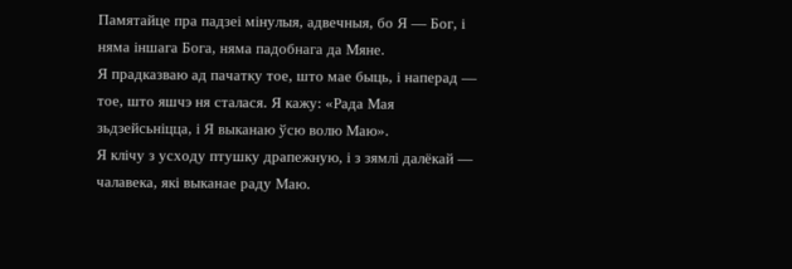Памятайце пра падзеі мінулыя, адвечныя, бо Я — Бог, і няма іншага Бога, няма падобнага да Мяне.
Я прадказваю ад пачатку тое, што мае быць, і наперад — тое, што яшчэ ня сталася. Я кажу: «Рада Мая зьдзейсьніцца, і Я выканаю ўсю волю Маю».
Я клічу з усходу птушку драпежную, і з зямлі далёкай — чалавека, які выканае раду Маю.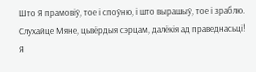Што Я прамовіў, тое і споўню, і што вырашыў, тое і зраблю.
Слухайце Мяне, цьвёрдыя сэрцам, далёкія ад праведнасьці!
Я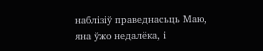наблізіў праведнасьць Маю, яна ўжо недалёка, і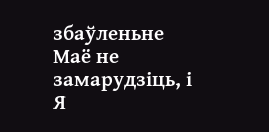збаўленьне Маё не замарудзіць, і Я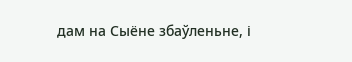дам на Сыёне збаўленьне, і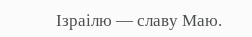Ізраілю — славу Маю.